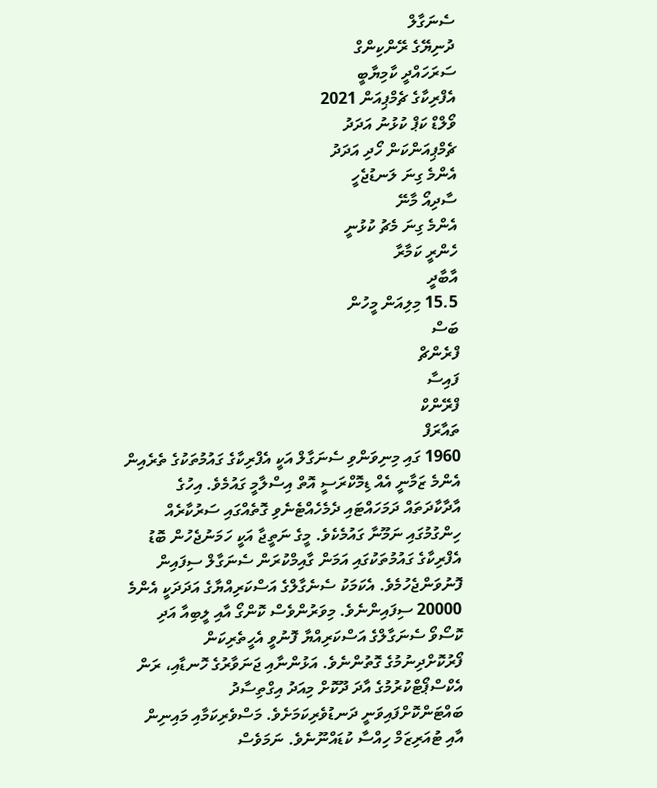ސެނަގާލް
ދުނިޔޭގެ ރޭންކިންގް
ސަރަހައްދީ ކާމިޔާބީ
އެފްރިކާގެ ޗެމްޕިއަން 2021
ވޯލްޑް ކަޕް ކުޅުނު އަދަދު
ޗެމްޕިއަންކަން ހޯދި އަދަދު
އެންމެ ގިނަ ލަނޑުޖެހީ
ސާދިއޯ މާނޭ
އެންމެ ގިނަ މެޗު ކުޅުނީ
ހެންރީ ކަމާރާ
އާބާދީ
15.5 މިލިއަން މީހުން
ބަސް
ފްރެންޗް
ފައިސާ
ފްރޭންކް
ތައާރަފް
1960 ގައި މިނިވަންވި ސެނަގާލް އަކީ އެފްރިކާގެ ގައުމުތަކުގެ ތެރެއިން އެންމެ ޒަމާނީ އެއް ޑިމޮކްރަސީ އޮތް އިސްލާމީ ގައުމެވެ. އިހުގެ އާދާކާދަތައް ދަމަހައްޓައި ދެމެހެއްޓެނެވި ގޮތެއްގައި ސަރުކާރެއް ހިންގުމުގައި ނަމޫނާ ގައުމެކެވެ. މީގެ ނަތީޖާ އަކީ ހަމަނުޖެހުން ބޮޑު އެފްރިކާގެ ގައުމުތަކުގައި އަމަން ގާއިމްކުރަން ސެނަގާލް ސިފައިން ފޮނުވަންޖެހުމެވެ. އެކަމަކު ސެނެގާލްގެ އަސްކަރިއްޔާގެ އަދަދަކީ އެންމެ 20000 ސިފައިންނެވެ. މިވަރުންވެސް ކޮންގޯ އާއި ލީބިއާ އަދި ކޮސޯވޯ ސެނަގާލްގެ އަސްކަރިއްޔާ ފޮނުވީ އެހީތެރިކަން ފޯރުކޮށްދިނުމުގެ ގޮތުންނެވެ. އަޅުންނާއި ޖަނަވާރުގެ ހޮނޑާއި، ރަން އެކްސްޕޯޓްކުރުމުގެ އާދަ ދޫކޮށް މިއަދު އިގްތިސާދު ބައްޓަންކޮށްފައިވަނީ ދަނޑުވެރިކަމަށެވެ. މަސްވެރިކަމާއި މައިނިން އާއި ޓުއަރިޒަމް ހިއްސާ ކުޑައްނޫނެވެ. ނަމަވެސް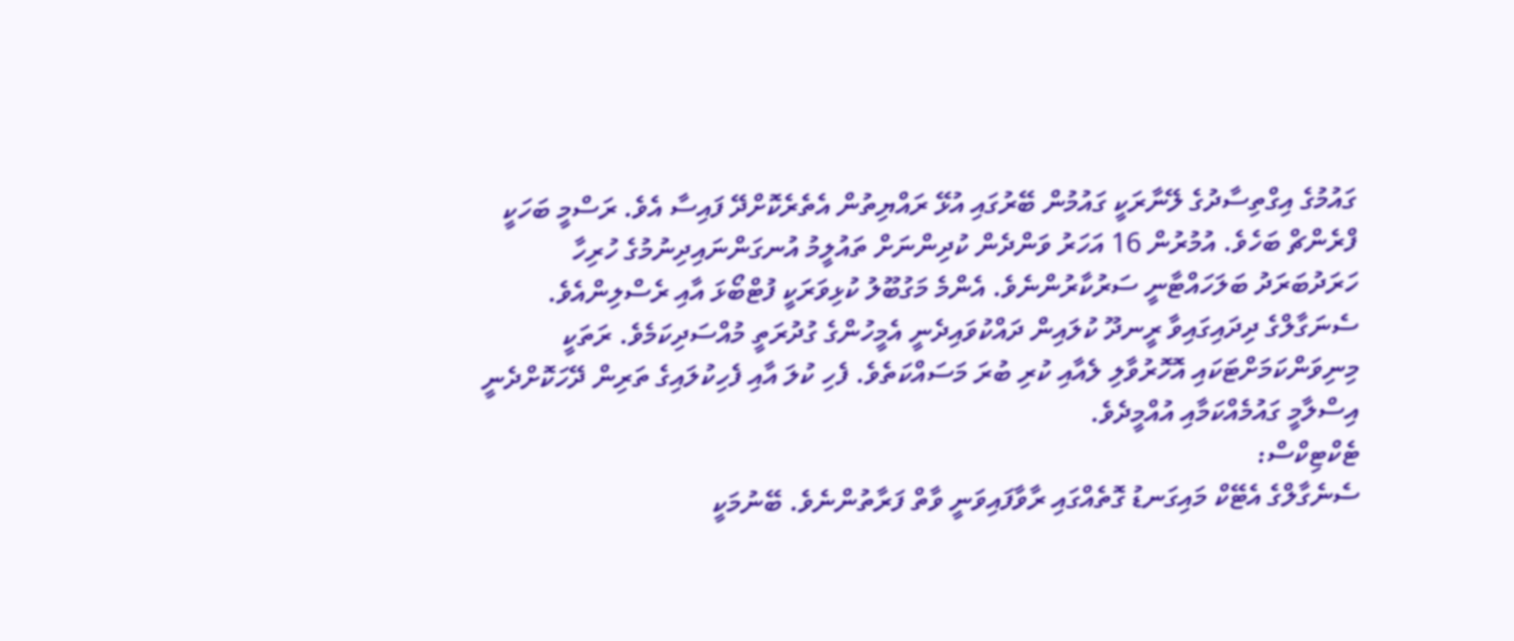ގައުމުގެ އިގްތިސާދުގެ ލޭނާރަކީ ގައުމުން ބޭރުގައި އުޅޭ ރައްޔިތުން އެތެރެކޮށްދޭ ފައިސާ އެވެ. ރަސްމީ ބަހަކީ ފްރެންޗް ބަހެވެ. އުމުރުން 16 އަހަރު ވަންދެން ކުދިންނަށް ތައުލީމު އުނގަންނައިދިނުމުގެ ހުރިހާ ހަރަދުބަރަދު ބަލަހައްޓާނީ ސަރުކާރުންނެވެ. އެންމެ މަގުބޫލު ކުޅިވަރަކީ ފުޓްބޯޅަ އާއި ރެސްލިންއެވެ. ސެނަގާލްގެ ދިދައިގައިވާ ރީނދޫ ކުލައިން ދައްކުވައިދެނީ އެމީހުންގެ ގުދުރަތީ މުއްސަދިކަމެވެ. ރަތަކީ މިނިވަންކަމަށްޓަކައި އޮހޮރުވާލި ލެއާއި ކުރި ބުރަ މަސައްކަތެވެ. ފެހި ކުލަ އާއި ފެހިކުލައިގެ ތަރިން ދޭހަކޮށްދެނީ އިސްލާމީ ގައުމެއްކަމާއި އުއްމީދެވެ.
ޓެކްޓިކްސް:
ސެނެގާލްގެ އެޓޭކް މައިގަނޑު ގޮތެއްގައި ރާވާފައިވަނީ ވާތް ފަރާތުންނެވެ. ބޭނުމަކީ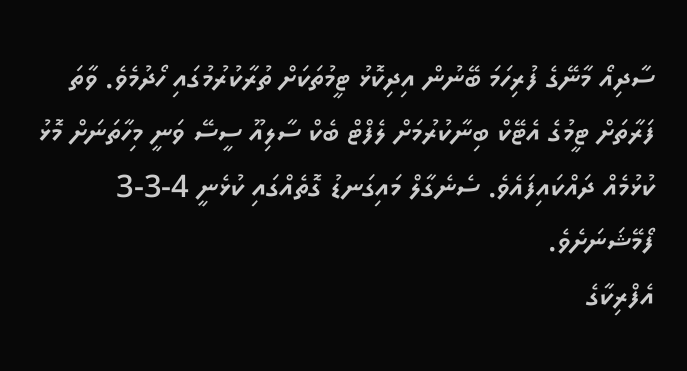ސާދިއޯ މާނޭގެ ފުރިހަމަ ބޭނުން އިދިކޮޅު ޓީމުތަކަށް ތުރާކުރުމުގައި ހޯދުމެވެ. ވާތަ ފަރާތަށް ޓީމުގެ އެޓޭކް ބިނާކުރުމަށް ލެފްޓް ބެކް ސާލިއޫ ސީސޭ ވަނީ މިހާތަނަށް މޮޅު ކުޅުމެއް ދައްކައިފައެވެ. ސެނެގާލް މައިގަނޑު ގޮތެއްގައި ކުޅެނީ 4-3-3 ފޯމޭޝަނަށެވެ.
އެފްރިކާގެ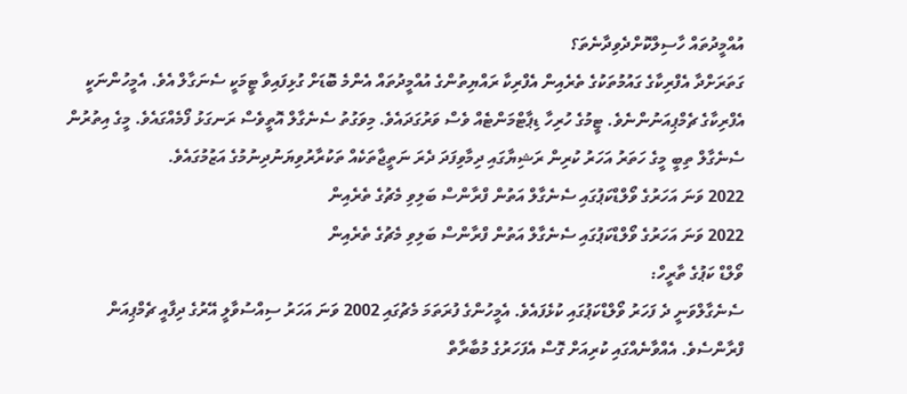އުއްމީދުތައް ހާސިލްކޮށްދެވިދާނެތަ؟
ގަތަރަށްދާ އެފްރިކާގެ ގައުމުތަކުގެ ތެރެއިން އެފްރިކާ ރައްޔިތުންގެ އުއްމީދުތައް އެންމެ ބޮޑަށް ގުޅިފައިވާ ޓީމަކީ ސެނަގާލް އެވެ. އެމީހުންނަކީ އެފްރިކާގެ ޗެމްޕިއަނުންނެވެ. ޓީމުގެ ހުރިހާ ޑިޕާޓްމަންޓެއް ވެސް ވަރުގަދައެވެ. މިވަގުތު ސެނެގާލް އޮތީވެސް ރަނގަޅު ފޯމެއްގައެވެ. މީގެ އިތުރުން ސެނެގާލް ތިބީ މީގެ ހަތަރު އަހަރު ކުރިން ރަޝިޔާގައި ދިމާވިފަދަ ދެރަ ނަތީޖާތަކެއް ތަކުރާރުވިޔަނުދިނުމުގެ އަޒުމުގައެވެ.
2022 ވަނަ އަހަރުގެ ވޯލްޑްކަޕުގައި ސެނެގާލް އަތުން ފްރާންސް ބަލިވި މެޗުގެ ތެރެއިން
2022 ވަނަ އަހަރުގެ ވޯލްޑްކަޕުގައި ސެނެގާލް އަތުން ފްރާންސް ބަލިވި މެޗުގެ ތެރެއިން
ވޯލްޑް ކަޕުގެ ތާރީހް:
ސެނެގާލްވަނީ ދެ ފަހަރު ވޯލްޑްކަޕުގައި ކުޅެފައެވެ. އެމީހުންގެ ފުރަތަމަ މެޗުގައި 2002 ވަނަ އަހަރު ސިއްސުވާލީ އޭރުގެ ދިފާއީ ޗެމްޕިއަން ފްރާންސެވެ. އެއްވާނެއްގައި ކުރިއަށް ގޮސް އެފަހަރުގެ މުބާރާތް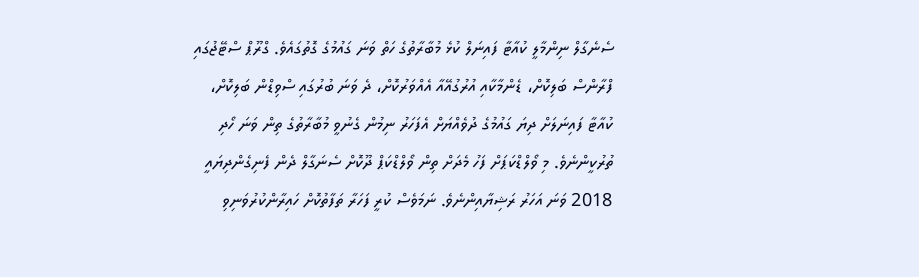ސެނެގާލް ނިންމާލީ ކުއާޓާ ފައިނަލް ކުޅެ މުބާރާތުގެ ހަތް ވަނަ ގައުމުގެ ގޮތުގައެވެ. ގްރޫޕް ސްޓޭޖުގައި ފްރާންސް ބަލިކޮށް، ޑެންމާކާއި އުރުގުއޭއާ އެއްވަރުކޮށް، ދެ ވަނަ ބުރުގައި ސްވިޑްން ބަލިކޮށް، ކުއާޓާ ފައިނަލަށް ދިޔަ ގައުމުގެ ދުވެއްޔަށް އެފަހަރު ނިމުން ގެނުވީ މުބާރާތުގެ ތިން ވަނަ ހޯދި ތުރުކީންނެވެ. މި ވޯލްޑްކަޕަށް ފަހު މެދަށް ތިން ވޯލްޑްކަޕް ދޫކޮށް ސެނަގާލް ދެން ފެނިގެންދިޔައީ 2018 ވަނަ އަހަރު ރަޝިޔާއިންނެވެ. ނަމަވެސް ކުރީ ފަހަރާ ތަފާތުކޮށް ހައިރާންކުރުވަނިވި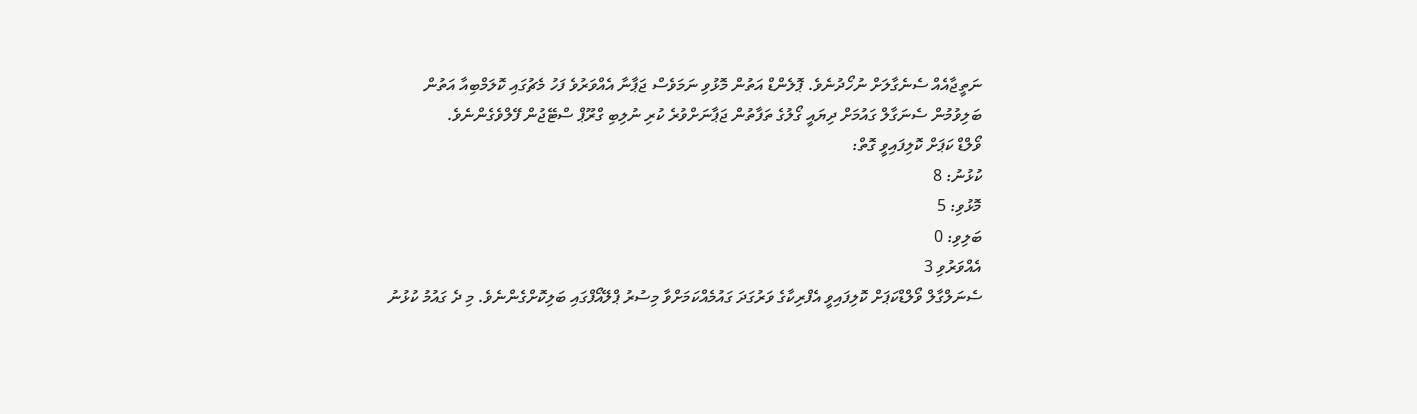ނަތީޖާއެއް ސެނެގާލަށް ނުހޯދުނެވެ. ޕޮލެންޑް އަތުން މޮޅުވި ނަމަވެސް ޖަޕާނާ އެއްވަރުވެ ފަހު މެޗުގައި ކޮލަމްބިއާ އަތުން ބަލިވުމުން ސެނަގާލް ގައުމަށް ދިޔައީ ގޯލުގެ ތަފާތުން ޖަޕާނަށްވުރެ ކުރި ނުލިބި ގްރޫޕް ސްޓޭޖުން ފޭލްވެގެންނެވެ.
ވޯލްޑް ކަޕަށް ކޮލިފައިވީ ގޮތް:
ކުޅުނު: 8
މޮޅުވި: 5
ބަލިވި: 0
އެއްވަރުވި 3
ސެނަލްގާލް ވޯލްޑްކަޕަށް ކޮލިފައިވީ އެފްރިކާގެ ވަރުގަދަ ގައުމެއްކަމަށްވާ މިސުރު ޕްލޭއޯފްގައި ބަލިކޮށްގެންނެވެ. މި ދެ ގައުމު ކުޅުނު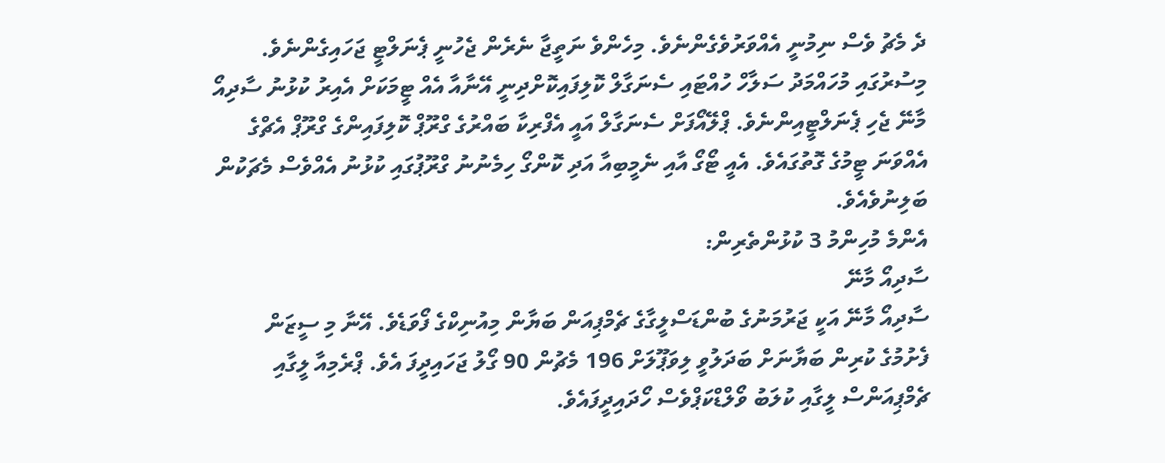ދެ މެޗު ވެސް ނިމުނީ އެއްވަރުވެގެންނެވެ. މިހެންވެ ނަތީޖާ ނެރެން ޖެހުނީ ޕެނަލްޓީ ޖަހައިގެންނެވެ. މިސުރުގައި މުހައްމަދު ސަލާހް ހުއްޓައި ސެނަގާލް ކޮލިފައިކޮށްދިނީ އޭނާއާ އެއް ޓީމަކަށް އެއިރު ކުޅުނު ސާދިއޯ މާނޭ ޖެހި ޕެނަލްޓީއިންނެވެ. ޕްލޭއޯފަށް ސެނަގާލް އައީ އެފްރިކާ ބައްރުގެ ގްރޫޕް ކޮލިފައިންގެ ގްރޫޕް އެޗްގެ އެއްވަނަ ޓީމުގެ ގޮތުގައެވެ. އެއީ ޓޯގޯ އާއި ނެމީބިއާ އަދި ކޮންގޯ ހިމެނުނު ގްރޫޕުގައި ކުޅުނު އެއްވެސް މެޗަކުން ބަލިނުވެއެވެ.
އެންމެ މުހިންމު 3 ކުޅުންތެރިން:
ސާދިއޯ މާނޭ
ސާދިއޯ މާނޭ އަކީ ޖަރުމަނުގެ ބުންޑަސްލީގާގެ ޗެމްޕިއަން ބަޔާން މިއުނިކްގެ ފޯވަޑެވެ. އޭނާ މި ސީޒަން ފެށުމުގެ ކުރިން ބަޔާނަށް ބަދަލުވީ ލިވަޕޫލަށް 196 މެޗުން 90 ގޯލު ޖަހައިދީފަ އެވެ. ޕްރެމިއާ ލީގާއި ޗެމްޕިއަންސް ލީގާއި ކުލަބު ވޯލްޑްކަޕްވެސް ހޯދައިދީފައެވެ.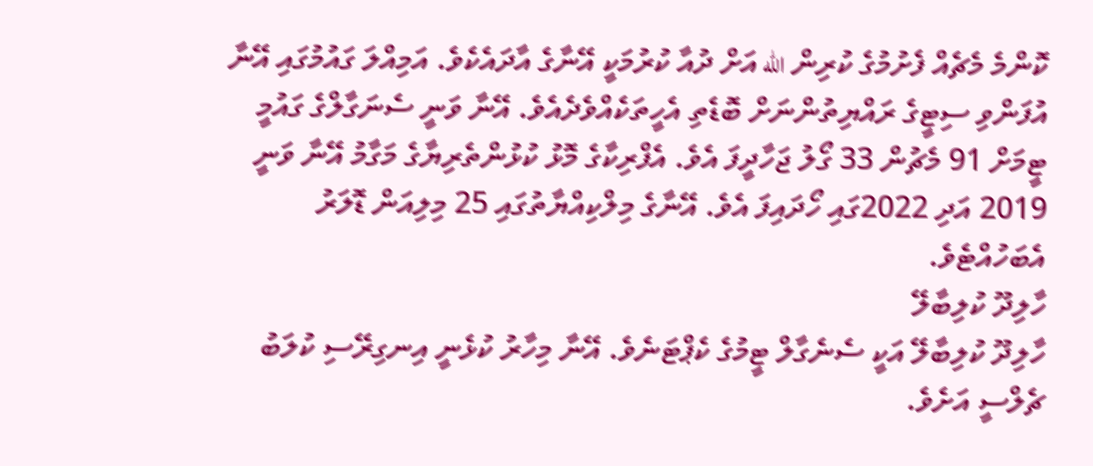ކޮންމެ މެޗެއް ފެށުމުގެ ކުރިން الله އަށް ދުއާ ކުރުމަކީ އޭނާގެ އާދައެކެވެ. އަމިއްލަ ގައުމުގައި އޭނާ އުފަންވި ސިޓީގެ ރައްޔިތުންނަށް ބޮޑެތި އެހީތަކެއްވެދެއެވެ. އޭނާ ވަނީ ސެނަގާލްގެ ގައުމީ ޓީމަށް 91 މެޗުން 33 ގޯލު ޖަހާދީފަ އެވެ. އެފްރިކާގެ މޮޅު ކުޅުންތެރިޔާގެ މަގާމު އޭނާ ވަނީ 2019 އަދި 2022ގައި ހޯދައިފަ އެވެ. އޭނާގެ މިލްކިއްޔާތުގައި 25 މިލިއަން ޑޮލަރު އެބަހުއްޓެވެ.
ހާލިދޫ ކުލިބާލޭ
ހާލިދޫ ކުލިބާލޭ އަކީ ސެނެގާލް ޓީމުގެ ކެޕްޓަނެވެ. އޭނާ މިހާރު ކުޅެނީ އިނގިރޭސި ކުލަބު ޗެލްސީ އަށެވެ.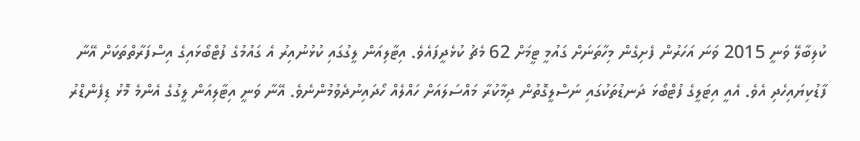ކުލިބާލޭ ވަނީ 2015 ވަނަ އަހަރުން ފެށިގެން މިހާތަނަށް ގައުމީ ޓީމަށް 62 މެޗު ކުޅެދީފައެވެ. އިޓާލިއަން ލީގުގައި ކުޅުނުއިރު އެ ގައުމުގެ ފުޓްބޯޅައިގެ އިސްފަރާތްތަކަށް އޭނާ ފާޑުކިޔައިހެދި އެވެ. އެއީ އިޓަލީގެ ފުޓްބޯޅަ ދަނޑުތަކުގައި ނަސްލީގޮތުން ދިމާކުރާ މައްސަލައަށް ހައްލެއް ހޯދައިނުދެވުމުންނެވެ. އޭނާ ވަނީ އިޓާލިއަން ލީގުގެ އެންމެ މޮޅު ޑިފެންޑްރު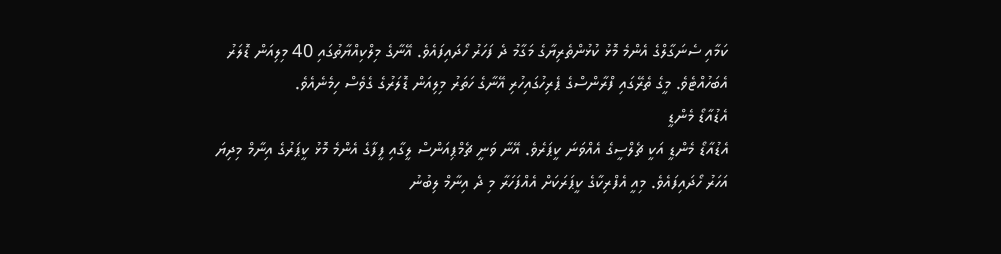ކަމާއި ސެނަގާލްގެ އެންމެ މޮޅު ކުޅުންތެރިޔާގެ މަގާމު ދެ ފަހަރު ހޯދައިފައެވެ. އޭނާގެ މިލްކިއްޔާތުގައި 40 މިލިއަން ޑޮލަރު އެބަހުއްޓެވެ. މީގެ ތެރޭގައި ފްރާންސްގެ ޕެރިހުގައިހުރި އޭނާގެ ހަތަރު މިލިއަން ޑޮލަރުގެ ގެވެސް ހިމެނެއެވެ.
އެޑުއާޑޯ މެންޑީ
އެޑުއާޑޯ މެންޑީ އަކީ ޗެލްސީގެ އެއްވަނަ ކީޕަރެވެ. އޭނާ ވަނީ ޗެމްޕިއަންސް ލީގާއި ފީފާގެ އެންމެ މޮޅު ކީޕަރުގެ އިނާމް މިދިޔަ އަހަރު ހޯދައިފައެވެ. މިއީ އެފްރިކާގެ ކީޕަރަކަށް އެއްފަހަރާ މި ދެ އިނާމް ލިބުނު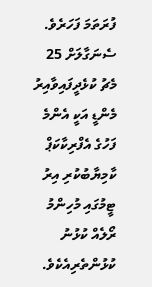ފުރަތަމަ ފަހަރެވެ. ސެނަގާލަށް 25 މެޗު ކުޅެދީފައިވާއިރު މެންޑީ އަކީ އެންމެ ފަހުގެ އެފްރިކާކަޕް ކާމިޔާބުކުރި އިރު ޓީމުގައި މުހިންމު ރޯލެއް ކުޅުނު ކުޅުންތެރިއެކެވެ.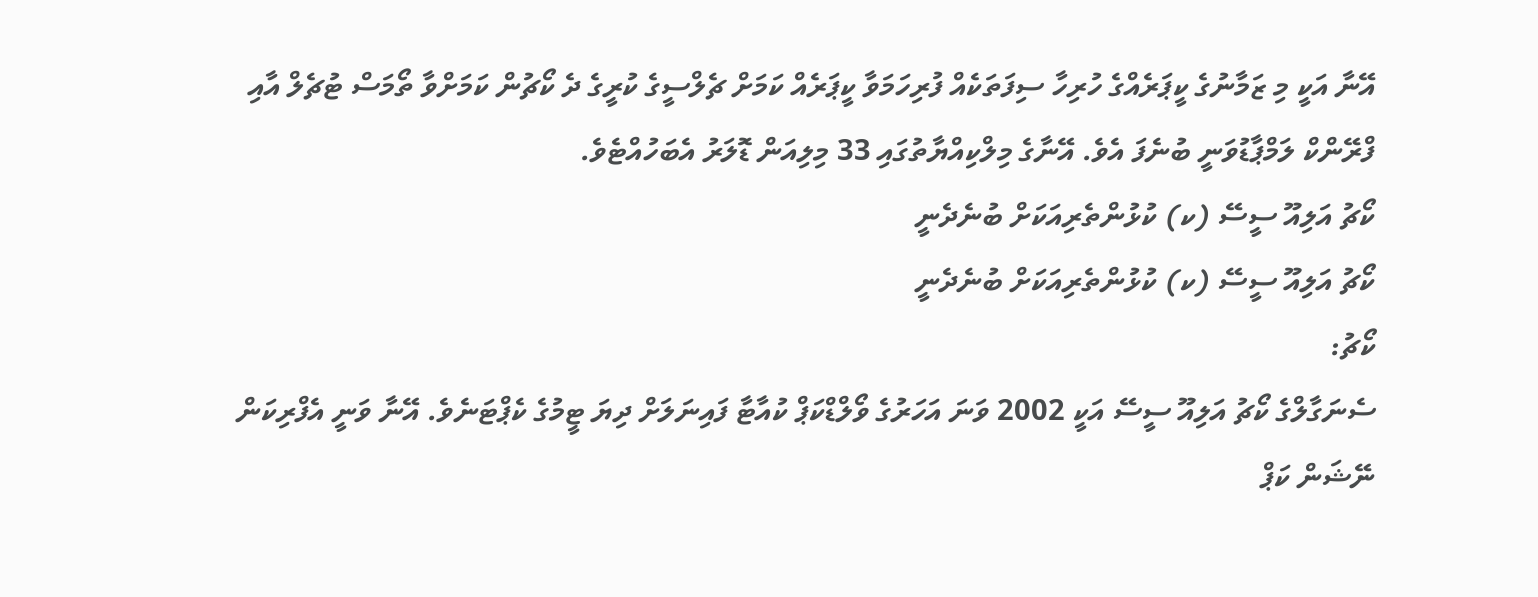އޭނާ އަކީ މި ޒަމާނުގެ ކީޕަރެއްގެ ހުރިހާ ސިފަތަކެއް ފުރިހަމަވާ ކީޕަރެއް ކަމަށް ޗެލްސީގެ ކުރީގެ ދެ ކޯޗުން ކަމަށްވާ ތޯމަސް ޓުޗެލް އާއި ފްރޭންކް ލަމްޕާޑުވަނީ ބުނެފަ އެވެ. އޭނާގެ މިލްކިއްޔާތުގައި 33 މިލިއަން ޑޮލަރު އެބަހުއްޓެވެ.
ކޯޗު އަލިއޫ ސީސޭ (ކ) ކުޅުންތެރިއަކަށް ބުނެދެނީ
ކޯޗު އަލިއޫ ސީސޭ (ކ) ކުޅުންތެރިއަކަށް ބުނެދެނީ
ކޯޗު:
ސެނަގާލްގެ ކޯޗު އަލިއޫ ސީސޭ އަކީ 2002 ވަނަ އަހަރުގެ ވޯލްޑްކަޕް ކުއާޓާ ފައިނަލަށް ދިޔަ ޓީމުގެ ކެޕްޓަނެވެ. އޭނާ ވަނީ އެފްރިކަން ނޭޝަން ކަޕް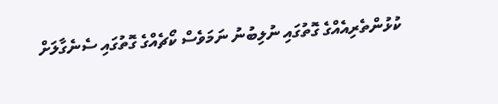ކުޅުންތެރިއެއްގެ ގޮތުގައި ނުލިބުނު ނަމަވެސް ކޯޗެއްގެ ގޮތުގައި ސެނެގާލަށް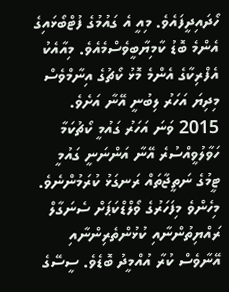ހޯދައިދީފައެވެ. މިއީ އެ ގައުމުގެ ފުޓްބޯޅައިގެ އެންމެ ބޮޑު ކާމިޔާބީވެސްމެއެވެ. މިއާއެކު އެފްރިކާގެ އެންމެ މޮޅު ކޯޗުގެ އިނާމްވެސް މިދިޔަ އަހަރު ލިބުނީ އޭނާ އަށެވެ. 2015 ވަނަ އަހަރު ގައުމީ ކޯޗުކަމާ ހަވާލުވީއްސުރެ އޭނާ އަންނަނީ ގައުމީ ޓީމުގެ ނަތީޖާތައް ރަނގަޅު ކުރަމުންނެވެ. މިހެންވެ މިފަހަރުގެ ވޯލްޑްކަޕަށް ސެނަގާލް ރައްޔިތުންނާއި ކުޅުންތެރިންނާއި އޭނާވެސް ކުރާ އުއްމީދު ބޮޑެވެ. ސީސޭގެ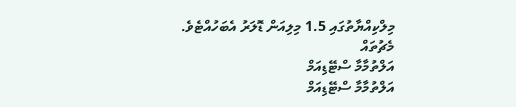މިލްކިއްޔާތުގައި 1.5 މިލިއަން ޑޮލަރު އެބަހުއްޓެވެ.
މެޗުތައް
އަލްތުމާމާ ސްޓޭޑިއަމް
އަލްތުމާމާ ސްޓޭޑިއަމް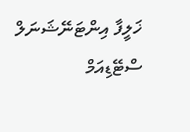ޚަލީފާ އިންޓަނޭޝަނަލް ސްޓޭޑިއަމް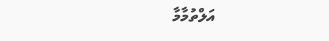އަލްތުމާމާ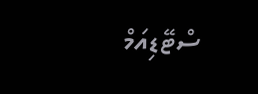ސްޓޭޑިއަމް